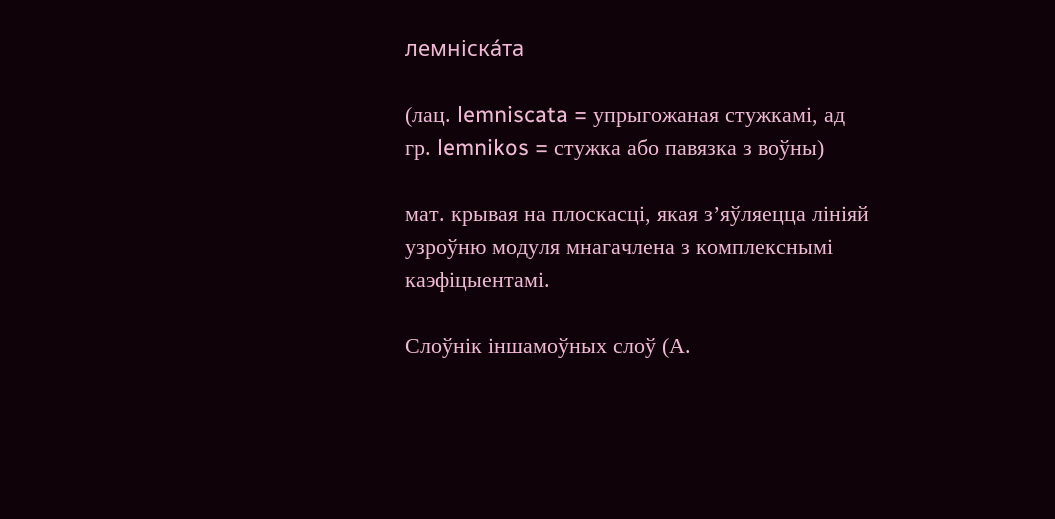лемніска́та

(лац. lemniscata = упрыгожаная стужкамі, ад гр. lemnikos = стужка або павязка з воўны)

мат. крывая на плоскасці, якая з’яўляецца лініяй узроўню модуля мнагачлена з комплекснымі каэфіцыентамі.

Слоўнік іншамоўных слоў (А.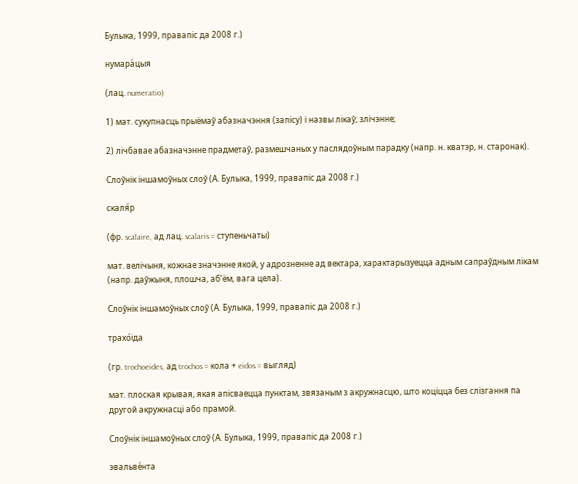Булыка, 1999, правапіс да 2008 г.)

нумара́цыя

(лац. numeratio)

1) мат. сукупнасць прыёмаў абазначэння (запісу) і назвы лікаў; злічэнне;

2) лічбавае абазначэнне прадметаў, размешчаных у паслядоўным парадку (напр. н. кватэр, н. старонак).

Слоўнік іншамоўных слоў (А. Булыка, 1999, правапіс да 2008 г.)

скаля́р

(фр. scalaire, ад лац. scalaris = ступеньчаты)

мат. велічыня, кожнае значэнне якой, у адрозненне ад вектара, характарызуецца адным сапраўдным лікам (напр. даўжыня, плошча, аб’ём, вага цела).

Слоўнік іншамоўных слоў (А. Булыка, 1999, правапіс да 2008 г.)

трахо́іда

(гр. trochoeides, ад trochos = кола + eidos = выгляд)

мат. плоская крывая, якая апісваецца пунктам, звязаным з акружнасцю, што коціцца без слізгання па другой акружнасці або прамой.

Слоўнік іншамоўных слоў (А. Булыка, 1999, правапіс да 2008 г.)

эвальве́нта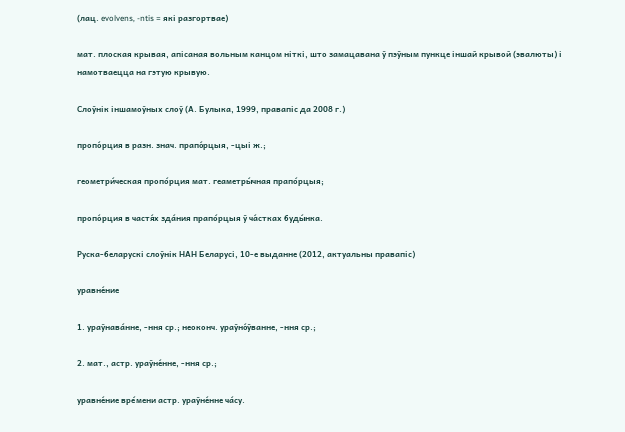(лац. evolvens, -ntis = які разгортвае)

мат. плоская крывая, апісаная вольным канцом ніткі, што замацавана ў пэўным пункце іншай крывой (эвалюты) і намотваецца на гэтую крывую.

Слоўнік іншамоўных слоў (А. Булыка, 1999, правапіс да 2008 г.)

пропо́рция в разн. знач. прапо́рцыя, -цыі ж.;

геометри́ческая пропо́рция мат. геаметры́чная прапо́рцыя;

пропо́рция в частя́х зда́ния прапо́рцыя ў ча́стках буды́нка.

Руска-беларускі слоўнік НАН Беларусі, 10-е выданне (2012, актуальны правапіс)

уравне́ние

1. ураўнава́нне, -ння ср.; неоконч. ураўно́ўванне, -ння ср.;

2. мат., астр. ураўне́нне, -ння ср.;

уравне́ние вре́мени астр. ураўне́нне ча́су.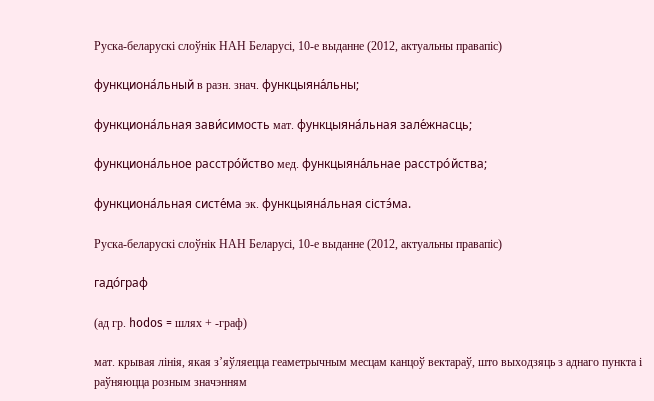Руска-беларускі слоўнік НАН Беларусі, 10-е выданне (2012, актуальны правапіс)

функциона́льный в разн. знач. функцыяна́льны;

функциона́льная зави́симость мат. функцыяна́льная зале́жнасць;

функциона́льное расстро́йство мед. функцыяна́льнае расстро́йства;

функциона́льная систе́ма эк. функцыяна́льная сістэ́ма.

Руска-беларускі слоўнік НАН Беларусі, 10-е выданне (2012, актуальны правапіс)

гадо́граф

(ад гр. hodos = шлях + -граф)

мат. крывая лінія, якая з’яўляецца геаметрычным месцам канцоў вектараў, што выходзяць з аднаго пункта і раўняюцца розным значэнням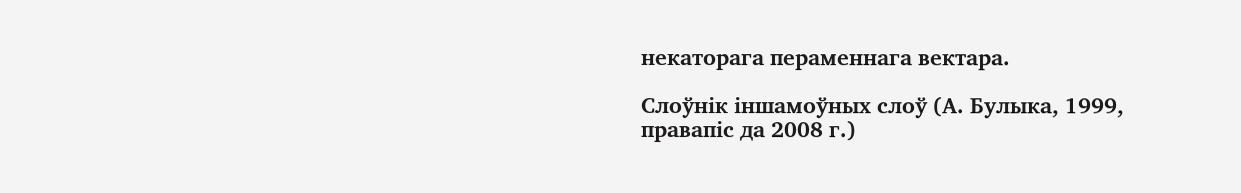некаторага пераменнага вектара.

Слоўнік іншамоўных слоў (А. Булыка, 1999, правапіс да 2008 г.)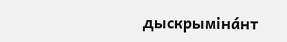дыскрыміна́нт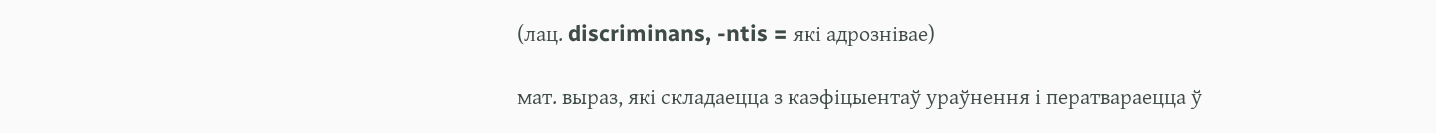(лац. discriminans, -ntis = які адрознівае)

мат. выраз, які складаецца з каэфіцыентаў ураўнення і ператвараецца ў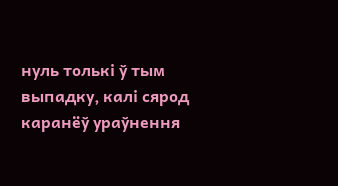нуль толькі ў тым выпадку, калі сярод каранёў ураўнення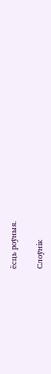ёсць роўныя.

Слоўнік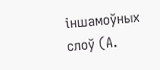іншамоўных слоў (А.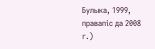Булыка, 1999, правапіс да 2008 г.)